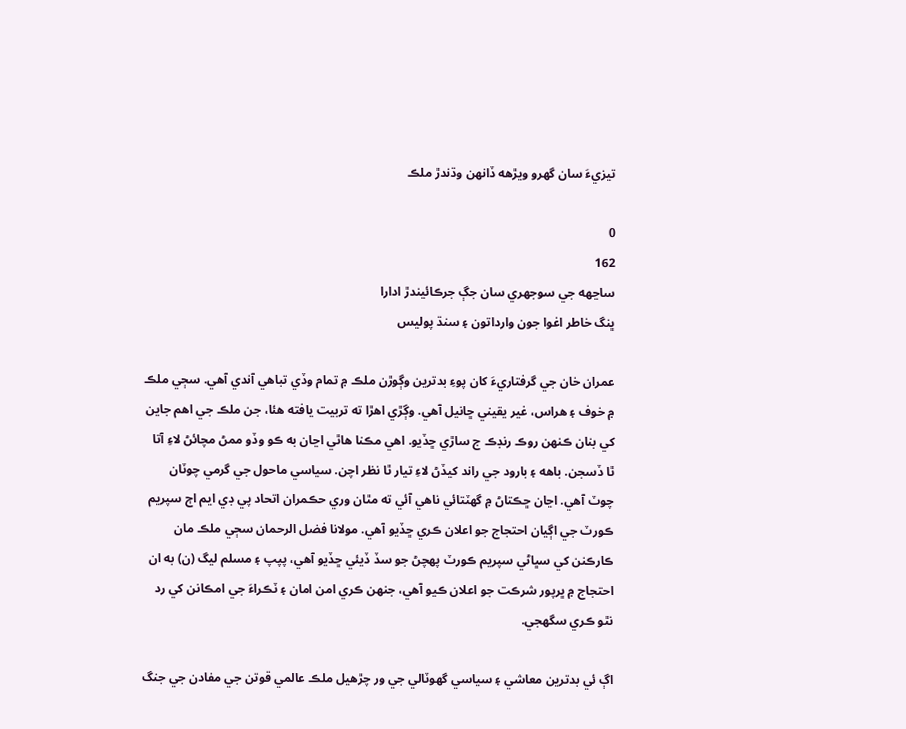تيزيءَ سان گهرو ويڙهه ڏانهن وڌندڙ ملڪ

0
162
ساڃهه جي سوجهري سان جڳ جرڪائيندڙ ادارا
ڀنگ خاطر اغوا جون وارداتون ۽ سنڌ پوليس

عمران خان جي گرفتاريءَ کان پوءِ بدترين وڳوڙن ملڪ ۾ تمام وڏي تباهي آندي آهي. سڄي ملڪ ۾ خوف ۽ هراس، غير يقيني ڇانيل آهي. وڳڙي اهڙا ته تربيت يافته هئا، جن ملڪ جي اهم جاين کي بنان ڪنهن روڪ رنڊڪ ج ساڙي ڇڏيو. اهي مڪنا هاٿي اڃان به ڪو وڏو ممڻ مچائڻ لاءِ آتا ٿا ڏسجن. باهه ۽ بارود جي راند کيڏڻ لاءِ تيار ٿا نظر اچن. سياسي ماحول جي گرمي چوٽان چوٽ آهي. اڃان ڇڪتاڻ ۾ گهٽتائي ناهي آئي ته مٿان وري حڪمران اتحاد پي ڊي ايم اڄ سپريم ڪورٽ جي اڳيان احتجاج جو اعلان ڪري ڇڏيو آهي. مولانا فضل الرحمان سڄي ملڪ مان ڪارڪنن کي سڀاڻي سپريم ڪورٽ پهچڻ جو سڏ ڏيئي ڇڏيو آهي، پپپ ۽ مسلم ليگ (ن) به ان احتجاج ۾ ڀرپور شرڪت جو اعلان ڪيو آهي، جنهن ڪري امن امان ۽ ٽڪراءَ جي امڪانن کي رد نٿو ڪري سگهجي.

اڳ ئي بدترين معاشي ۽ سياسي گهوٽالي جي ور چڙهيل ملڪ عالمي قوتن جي مفادن جي جنگ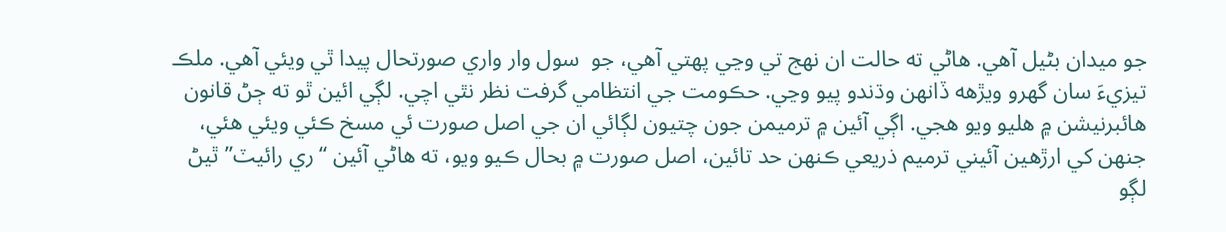جو ميدان بڻيل آهي. هاڻي ته حالت ان نهج تي وڃي پهتي آهي، جو  سول وار واري صورتحال پيدا ٿي ويئي آهي. ملڪ تيزيءَ سان گهرو ويڙهه ڏانهن وڌندو پيو وڃي. حڪومت جي انتظامي گرفت نظر نٿي اچي. لڳي ائين ٿو ته ڄڻ قانون هائبرنيشن ۾ هليو ويو هجي. اڳي آئين ۾ ترميمن جون چتيون لڳائي ان جي اصل صورت ئي مسخ ڪئي ويئي هئي، جنهن کي ارڙهين آئيني ترميم ذريعي ڪنهن حد تائين، اصل صورت ۾ بحال ڪيو ويو، ته هاڻي آئين “ري رائيٽ” ٿيڻ لڳو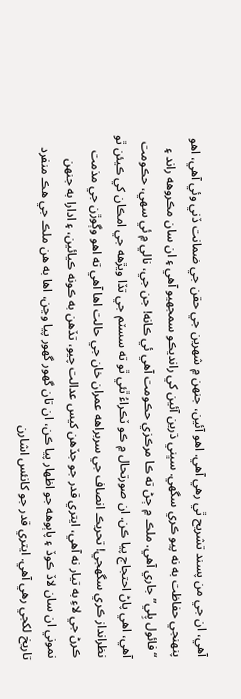آهي، ان جي من پسند تشريح ٿي رهي آهي. اهو آئين، جنهن ۾ شهرين جي حقن جي ضمانت ڏني وئي آهي، اهو پنهنجي حفاظت به نه پيو ڪري سگهي. سڀني ڌرين آئين کي رانديڪو سمجهيو آهي ۽ ان سان مڪروهه راند ۽ “فائول پِلي” جاري آهي. ملڪ ۾ ڄڻ ته ڪا مرڪزي حڪومت آهي ئي ڪانه! جن جي، نالي ۾ ئي سهي، حڪومت آهي، اهي پاڻ احتجاج پيا ڪن. ان صورتحال ۾ ڪو ٽڪراءُ ٿئي ٿو ته سسٽم جي تڏا ويڙهه جي امڪان کي ڪيئن ٿو نظرانداز ڪري سگهجي! تحريڪ انصاف جي سربراهه عمران خان جي حالت اها آهي ته اهو وڳوڙن جي مذمت ڪرڻ جي لاءِ به تيار نه آهي، ايتري قدر جو جڏهن کيس عدالت چيو، تڏهن به ڪونه ڪيائين، ۽ ادارا به جنهن نموني ان سان لاڏ ڪوڏ ۽ پاٻوهه جو اظهار پيا ڪن، ان تان گهور گهور پيا وڃن، اها به هن ملڪ جي هڪ منفرد تاريخ لکجي رهي آهي. ايتري قدر جو کانئس اشارن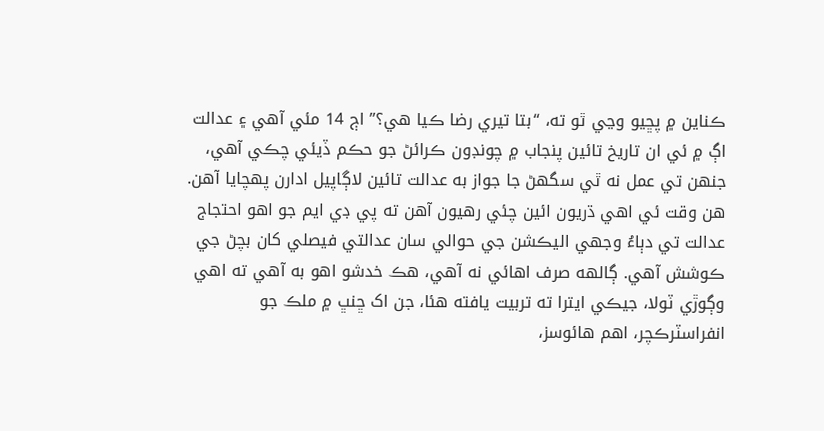ڪناين ۾ پڇيو وڃي ٿو ته، “بتا تيري رضا ڪيا هي؟” اڄ 14 مئي آهي ۽ عدالت اڳ ۾ ئي ان تاريخ تائين پنجاب ۾ چونڊون ڪرائڻ جو حڪم ڏيئي چڪي آهي، جنهن تي عمل نه ٿي سگهڻ جا جواز به عدالت تائين لاڳاپيل ادارن پهچايا آهن. هن وقت ئي اهي ڌريون ائين چئي رهيون آهن ته پي ڊي ايم جو اهو احتجاج عدالت تي دٻاءُ وجهي اليڪشن جي حوالي سان عدالتي فيصلي کان بچڻ جي ڪوشش آهي. ڳالهه صرف اهائي نه آهي، هڪ خدشو اهو به آهي ته اهي وڳوڙي ٽولا، جيڪي ايترا ته تربيت يافته هئا، جن اک ڇنڀ ۾ ملڪ جو انفراسٽرڪچر، اهم هائوسز،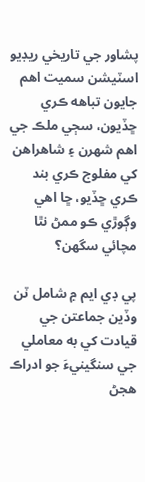پشاور جي تاريخي ريڊيو اسٽيشن سميت اهم جايون تباهه ڪري ڇڏيون، سڄي ملڪ جي اهم شهرن ۽ شاهراهن کي مفلوج ڪري بند ڪري ڇڏيو، ڇا اهي وڳوڙي ڪو ممڻ نٿا مچائي سگهن؟

پي ڊي ايم ۾ شامل ٽن وڏين جماعتن جي قيادت کي به معاملي جي سنگينيءَ جو ادراڪ هجڻ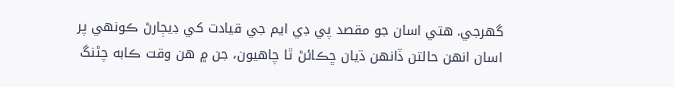گهرجي. هتي اسان جو مقصد پي ڊي ايم جي قيادت کي ڊيڄارڻ ڪونهي پر اسان انهن حالتن ڏانهن ڌيان ڇڪائڻ ٿا چاهيون، جن ۾ هن وقت ڪابه چڻنگ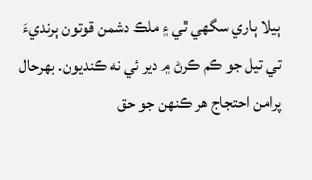ٻيلا ٻاري سگهي ٿي ۽ ملڪ دشمن قوتون ٻرنديءَ تي تيل جو ڪم ڪرڻ ۾ دير ئي نه ڪنديون. بهرحال پرامن احتجاج هر ڪنهن جو حق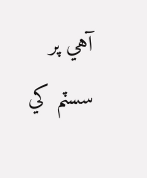آهي پر سسٽم کي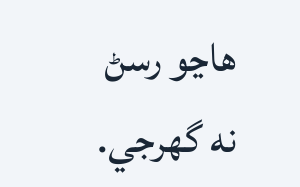هاڃو رسڻ نه گهرجي.